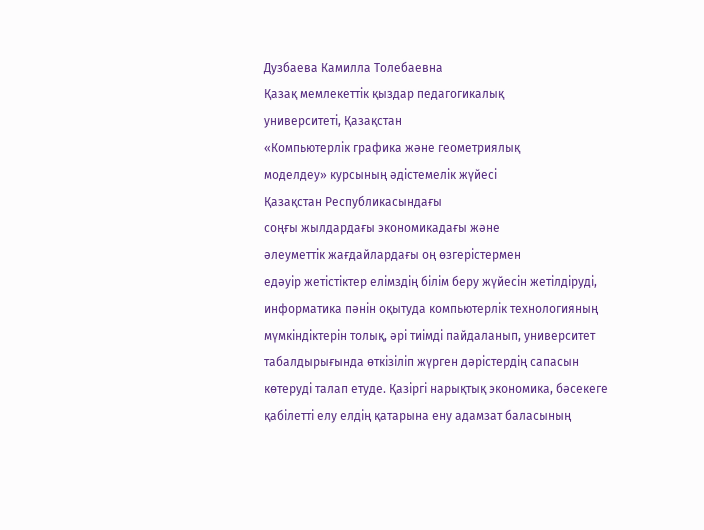Дузбаева Камилла Толебаевна
Қазақ мемлекеттік қыздар педагогикалық
университеті, Қазақстан
«Компьютерлік графика және геометриялық
моделдеу» курсының әдістемелік жүйесі
Қазақстан Республикасындағы
соңғы жылдардағы экономикадағы және
әлеуметтік жағдайлардағы оң өзгерістермен
едәуір жетістіктер елімздің білім беру жүйесін жетілдіруді,
информатика пәнін оқытуда компьютерлік технологияның
мүмкіндіктерін толық, әрі тиімді пайдаланып, университет
табалдырығында өткізіліп жүрген дәрістердің сапасын
көтеруді талап етуде. Қазіргі нарықтық экономика, бәсекеге
қабілетті елу елдің қатарына ену адамзат баласының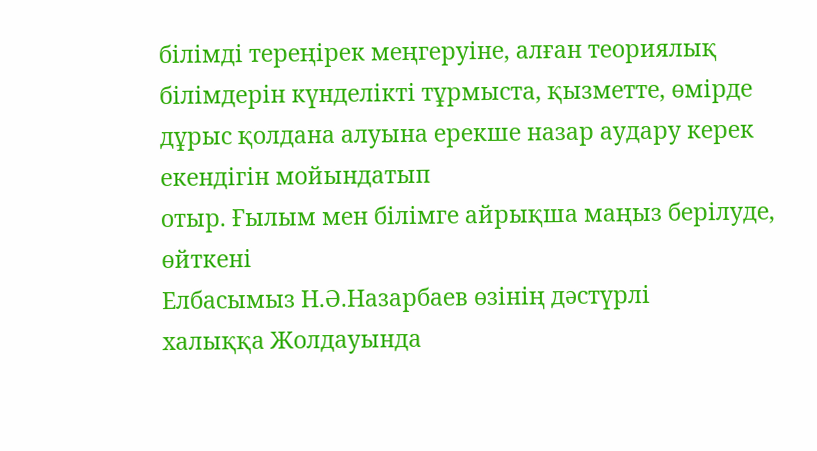білімді тереңірек меңгеруіне, алған теориялық
білімдерін күнделікті тұрмыста, қызметте, өмірде
дұрыс қолдана алуына ерекше назар аудару керек екендігін мойындатып
отыр. Ғылым мен білімге айрықша маңыз берілуде, өйткені
Елбасымыз Н.Ә.Назарбаев өзінің дәстүрлі
халыққа Жолдауында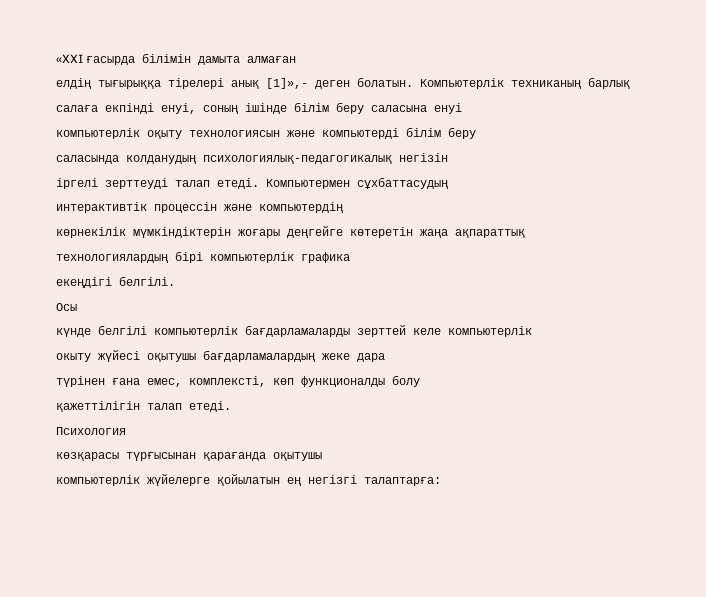«XXI ғасырда білімін дамыта алмаған
елдің тығырыққа тірелері анық [1]»,- деген болатын. Компьютерлiк техниканың барлық
салаға екпiндi енуi, соның iшiнде бiлiм беру саласына енуi
компьютерлiк оқыту технологиясын және компьютердi бiлiм беру
саласында колданудың психологиялық-педагогикалық негiзiн
iргелi зерттеудi талап етедi. Компьютермен сұхбаттасудың
интерактивтiк процессiн және компьютердiң
көрнекiлiк мүмкiндiктерiн жоғары деңгейге көтеретiн жаңа ақпараттық
технологиялардың бiрi компьютерлік графика
екеңдiгi белгiлi.
Осы
күнде белгiлi компьютерлiк бағдарламаларды зерттей келе компьютерлiк
окыту жүйесi оқытушы бағдарламалардың жеке дара
түрiнен ғана емес, комплекстi, көп функционалды болу
қажеттiлігін талап етеді.
Психология
көзқарасы түрғысынан қарағанда оқытушы
компьютерлiк жүйелерге қойылатын ең негiзгi талаптарға: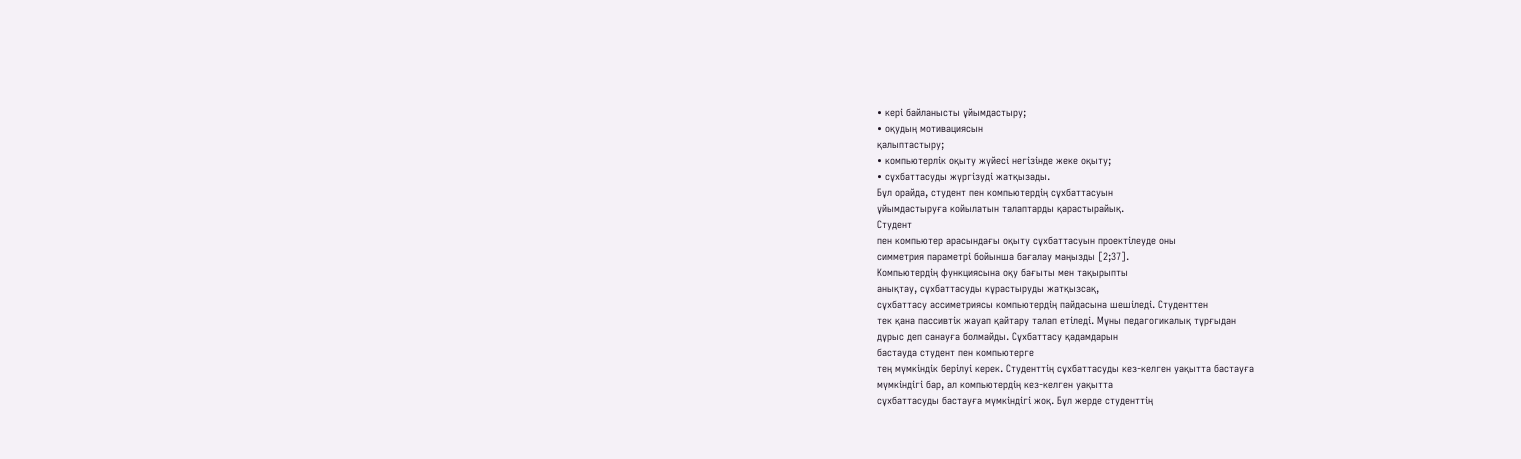• кері байланысты ұйымдастыру;
• оқудың мотивациясын
қалыптастыру;
• компьютерлiк оқыту жүйесi негiзiнде жеке оқыту;
• сұхбаттасуды жүргiзуді жатқызады.
Бұл орайда, студент пен компьютердің сұхбаттасуын
ұйымдастыруға койылатын талаптарды қарастырайық.
Студент
пен компьютер арасындағы оқыту сұхбаттасуын проектiлеуде оны
симметрия параметрi бойынша бағалау маңызды [2;37].
Компьютердiң функциясына оқу бағыты мен тақырыпты
анықтау, сұхбаттасуды кұрастыруды жатқызсақ,
сұхбаттасу ассиметриясы компьютердiң пайдасына шешiледi. Студенттен
тек қана пассивтiк жауап қайтару талап етiледi. Мұны педагогикалық тұрғыдан
дұрыс деп санауға болмайды. Сұхбаттасу қадамдарын
бастауда студент пен компьютерге
тең мүмкiндiк берiлуi керек. Студенттің сұхбаттасуды кез-келген уақытта бастауға
мүмкiндiгi бар, ал компьютердiң кез-келген уақытта
сұхбаттасуды бастауға мүмкiндiгi жоқ. Бұл жерде студенттің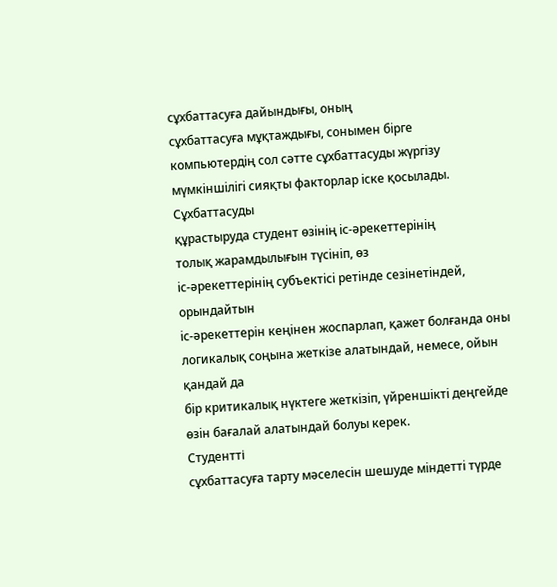сұхбаттасуға дайындығы, оның
сұхбаттасуға мұқтаждығы, сонымен бiрге
компьютердiң сол сәтте сұхбаттасуды жүргiзу
мүмкiншiлiгi сияқты факторлар iске қосылады.
Сұхбаттасуды
құрастыруда студент өзiнiң iс-әрекеттерiнiң
толық жарамдылығын түсiнiп, өз
iс-әрекеттерiнiң субъектiсi ретiнде сезiнетiндей, орындайтын
iс-әрекеттерiн кеңiнен жоспарлап, қажет болғанда оны
логикалық соңына жеткiзе алатындай, немесе, ойын қандай да
бiр критикалық нүктеге жеткiзiп, үйреншiктi деңгейде
өзiн бағалай алатындай болуы керек.
Студентті
сұхбаттасуға тарту мәселесiн шешуде мiндеттi түрде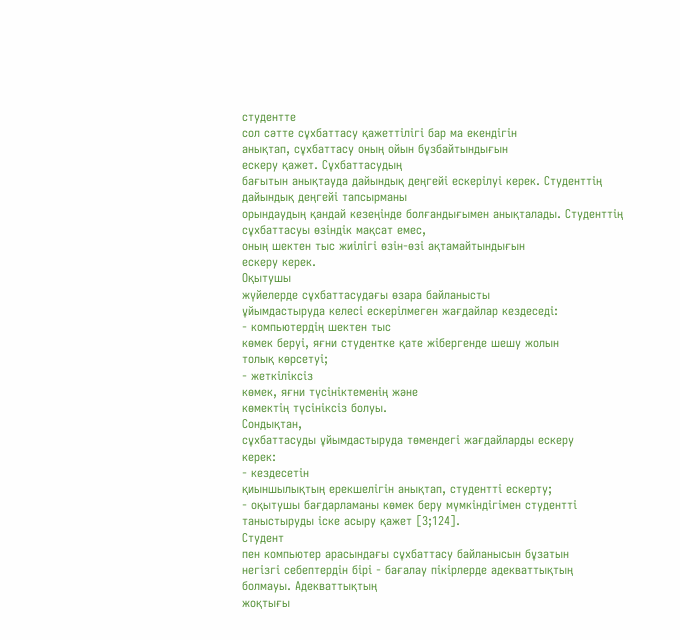студентте
сол сәтте сұхбаттасу қажеттiлiгi бар ма екендiгiн
анықтап, сұхбаттасу оның ойын бұзбайтындығын
ескеру қажет. Сұхбаттасудың
бағытын анықтауда дайындық деңгейi ескерiлуi керек. Студенттің дайындық деңгейi тапсырманы
орындаудың қандай кезеңiнде болғандығымен анықталады. Студенттің
сұхбаттасуы өзiндiк мақсат емес,
оның шектен тыс жиiлiгi өзiн-өзi ақтамайтындығын
ескеру керек.
Оқытушы
жүйелерде сұхбаттасудағы өзара байланысты
ұйымдастыруда келесi ескерiлмеген жағдайлар кездеседi:
- компьютердің шектен тыс
көмек беруi, яғни студентке қате жiбергенде шешу жолын
толық көрсетуі;
- жеткiлiксiз
көмек, яғни түсiнiктеменiң және
көмектiң түсiнiксiз болуы.
Сондықтан,
сұхбаттасуды ұйымдастыруда төмендегi жағдайларды ескеру
керек:
- кездесетiн
қиыншылықтың ерекшелiгiн анықтап, студентті ескерту;
- оқытушы бағдарламаны көмек беру мүмкiндiгiмен студентті таныстыруды iске асыру қажет [3;124].
Студент
пен компьютер арасындағы сұхбаттасу байланысын бұзатын
негiзгi себептердiн бiрi - бағалау пiкiрлерде адекваттықтың
болмауы. Адекваттықтың
жоқтығы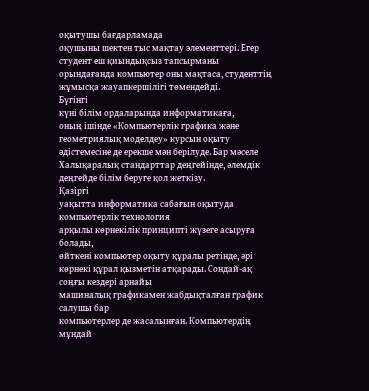оқытушы бағдарламада
оқушыны шектен тыс мақтау элементтерi. Егер студент еш қиындықсыз тапсырманы
орындағанда компьютер оны мақтаса, студенттің жұмысқа жауапкершiлiгi төмендейдi.
Бүгінгі
күні білім ордаларында информатикаға,
оның ішінде «Компьютерлік графика және
геометриялық моделдеу» курсын оқыту
әдістемесіне де ерекше мән берілуде. Бар мәселе
Халықаралық стандарттар деңгейінде, әлемдік
деңгейде білім беруге қол жеткізу.
Қазіргі
уақытта информатика сабағын оқытуда компьютерлік технология
арқылы көрнекілік принципті жүзеге асыруға болады,
өйткені компьютер оқыту құралы ретінде, әрі
көрнекі құрал қызметін атқарады. Сондай-ақ соңғы кездері арнайы
машиналық графикамен жабдықталған график салушы бар
компьютерлер де жасалынған. Компьютердің мұндай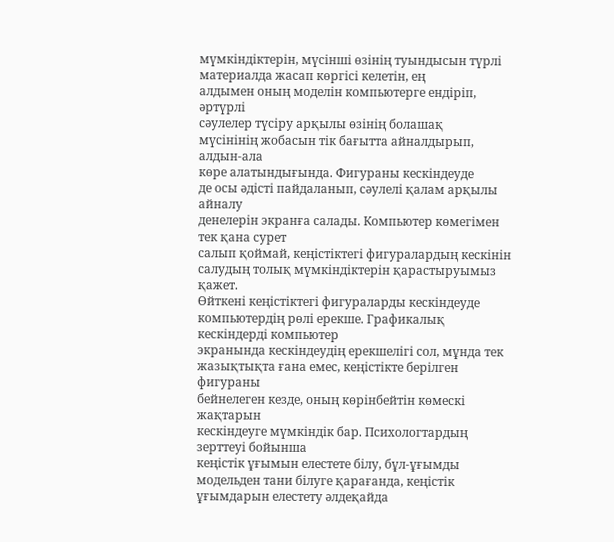мүмкіндіктерін, мүсінші өзінің туындысын түрлі
материалда жасап көргісі келетін, ең
алдымен оның моделін компьютерге ендіріп, әртүрлі
сәулелер түсіру арқылы өзінің болашақ
мүсінінің жобасын тік бағытта айналдырып, алдын-ала
көре алатындығында. Фигураны кескіндеуде
де осы әдісті пайдаланып, сәулелі қалам арқылы айналу
денелерін экранға салады. Компьютер көмегімен тек қана сурет
салып қоймай, кеңістіктегі фигуралардың кескінін
салудың толық мүмкіндіктерін қарастыруымыз қажет.
Өйткені кеңістіктегі фигураларды кескіндеуде компьютердің рөлі ерекше. Графикалық кескіндерді компьютер
экранында кескіндеудің ерекшелігі сол, мұнда тек
жазықтықта ғана емес, кеңістікте берілген фигураны
бейнелеген кезде, оның көрінбейтін көмескі жақтарын
кескіндеуге мүмкіндік бар. Психологтардың зерттеуі бойынша
кеңістік ұғымын елестете білу, бұл-ұғымды
модельден тани білуге қарағанда, кеңістік
ұғымдарын елестету әлдеқайда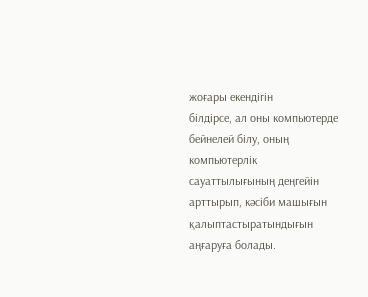жоғары екендігін
білдірсе, ал оны компьютерде бейнелей білу, оның компьютерлік
сауаттылығының деңгейін арттырып, кәсіби машығын қалыптастыратындығын
аңғаруға болады.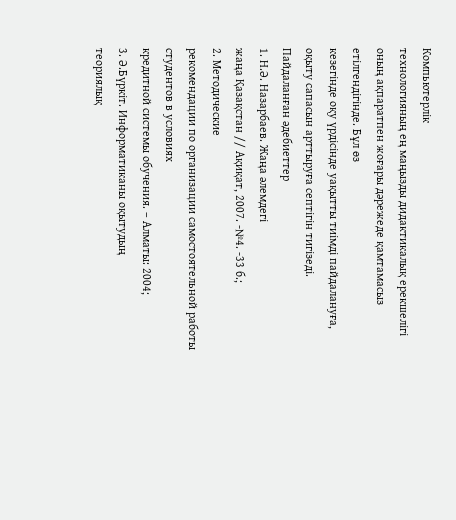Компьютерлік
технологияның ең маңызды дидактикалық ерекшелігі
оның ақпаратпен жоғары дәрежеде қамтамасыз
етілгендігінде. Бұл өз
кезегінде оқу үрдісінде уақытты тиімді пайдалануға,
оқыту сапасын арттыруға септігін тигізеді.
Пайдаланған әдебиеттер
1. Н.Ә. Назарбаев. Жаңа әлемдегі
жаңа Қазақстан // Ақиқат, 2007. -№4. -33 б.;
2. Методические
рекомендации по организации самостоятельной работы студентов в условиях
кредитной системы обучения. – Алматы: 2004;
3. Ә.Бүркіт. Информатиканы оқытудың
теориялық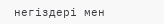негіздері мен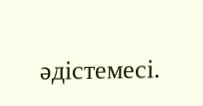әдістемесі.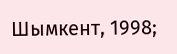Шымкент, 1998;